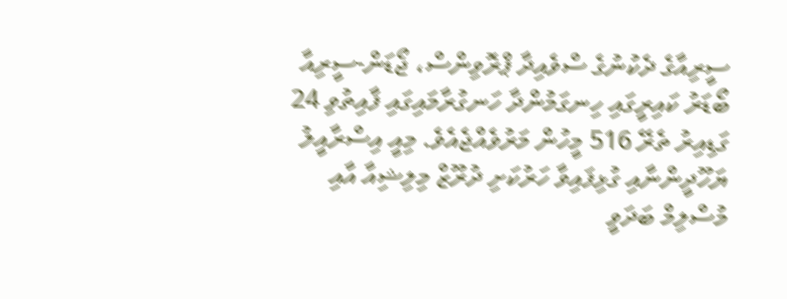ސީރިއާގެ ދެކުނުގެ ސްވެއިދާ ޕްރޮވިންސް، ޖޯޑަން-ސީރިއާ ބޯޑަރު ކައިރީގައި ހިނގަމުންދާ ހަނގުރާމައިގައި ފާއިތުވި 24 ގަޑިއިރު ތެރޭ 516 މީހުން މަރުވެއްޖެއެވެ. މިއީ އިސްރާއީލު ޔަހޫދީންނާއި ގުޅިފައިވާ ހަރުކަށި ދުރޫޒް މިލިޝިއާ އާއި މުސްލިމް ބަދަވީ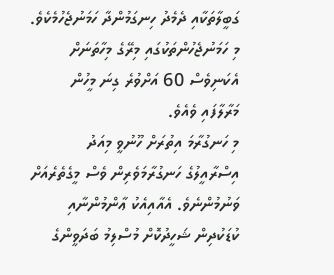ގަބީލާތަކާއި ދެމެދު ހިނގަމުންދާ ހަމަނުޖެހުމެކެވެ. މި ހަމަނުޖެހުންތަކުގައި މިރޭގެ މިހާތަނަށް އެކަނިވެސް 60 އަށްވުރެ ގިނަ މީހުން މަރާލާފައި ވެއެވެ.
މި ހަނގުރާމަ އިތުރަށް ހޫނުވީ މިއަދު އިސްރާއީލުގެ ހަނގުރާމަވެރިން ވެސް މީގެތެރެއަށް ވަނުމުންނެވެ. އެއާއިއެކު ޢާންމުންނާއި ކުޑަކުދިން ޝަހީދުކޮށް މުސްލިމު ބަދަވީންގެ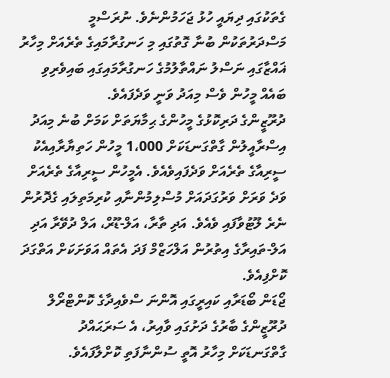ގެތަކުގައި ދިޔައީ ހުޅު ޖަހަމުންނެވެ. ނުރަސްމީ މަސްދަރުތަކުން ބުނާ ގޮތުގައި މި ހަނގުރާމައިގެ ތެރެއަށް މިހާރު ޣައްޒާގައި ނަސްލު ނައްތާލުމުގެ ހަނގުރާމައިގައި ބައިވެރިވި ބައެއް މީހުން ވެސް މިއަދު ވަނީ ވަދެފައެވެ.
ދުރޫޒީންގެ ދަރިކޮޅުގެ މީހުންގެ ޙިމާޔަތަށް ކަމަށް ބުނެ މިއަދު އިސްރާއީލުން ގާތްގަނޑަކަށް 1،000 މީހުން ހަތިޔާރާއިއެކު ސީރިއާގެ ތެރެއަށް ވަދެފައިވެއެވެ. އެމީހުން ސީރިއާގެ ތެރެއަށް ވަދެ ވަރަށް ވަރުގަދައަށް މުސްލިމުންނާއި ކުރިމަތިލައި ގެދޮރުން ނެރެ ލޫޓުވާފައި ވެއެވެ. އަދި ތާރާ، އަލް-ޑޫރް، އަލް ދުވޭރާ އަދި އަލް-ތައިރާގެ އިތުރުން އަލްހަޒްމް ފަދަ އެތައް އަވަށަކަށް އަތްގަދަ ކޮށްފިއެވެ.
ޖޯޑަން ބޯޑަރާއި ކައިރީގައި އޮންނަ ސްވެއިދާގެ ކޮންޓްރޯލް ދުރޫޒީންގެ ބާރުގެ ދަށުގައި ވާއިރު، އެ ސަރަޙައްދު ގާތްގަނޑަކަށް މިހާރު އޮތީ ސުންނާފަތި ކޮށްލާފައެވެ.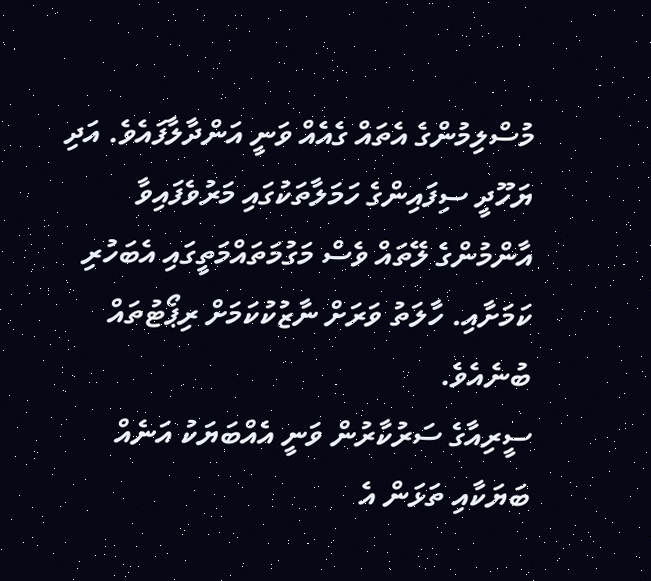މުސްލިމުންގެ އެތައް ގެއެއް ވަނީ އަންދާލާފައެވެ. އަދި ޔަހޫދީ ސިފައިންގެ ހަމަލާތަކުގައި މަރުވެފައިވާ އާންމުންގެ ލޭތައް ވެސް މަގުމަތައްމަތީގައި އެބަހުރި ކަމަށާއި. ހާލަތު ވަރަށް ނާޒުކުކަމަށް ރިޕޯޓުތައް ބުނެއެވެ.
ސީރިއާގެ ސަރުކާރުން ވަނީ އެއްބަޔަކު އަނެއް ބަޔަކާއި ތަޅަން އެ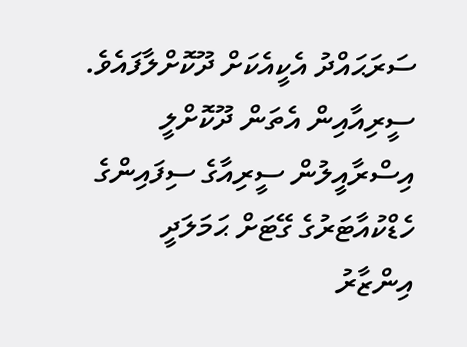ސަރަޙައްދު އެކީއެކަށް ދޫކޮށްލާފައެވެ. ސީރިއާއިން އެތަން ދޫކޮށްލީ އިސްރާއީލުން ސީރިއާގެ ސިފައިންގެ ހެޑްކުއާޓަރުގެ ގޭޓަށް ޙަމަލަދީ އިންޒާރު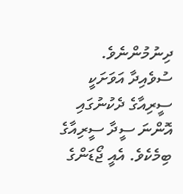ދިނުމުންނެވެ.
ސުވެއިދާ އަވަށަކީ ސީރިއާގެ ދެކުނުގައި އޮންނަ ސީދާ ސީރިއާގެ ބިމެކެވެ. އެއީ ޖޯޑަންގެ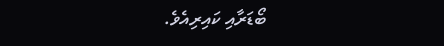ބޯޑަރާއި ކައިރިއެވެ.